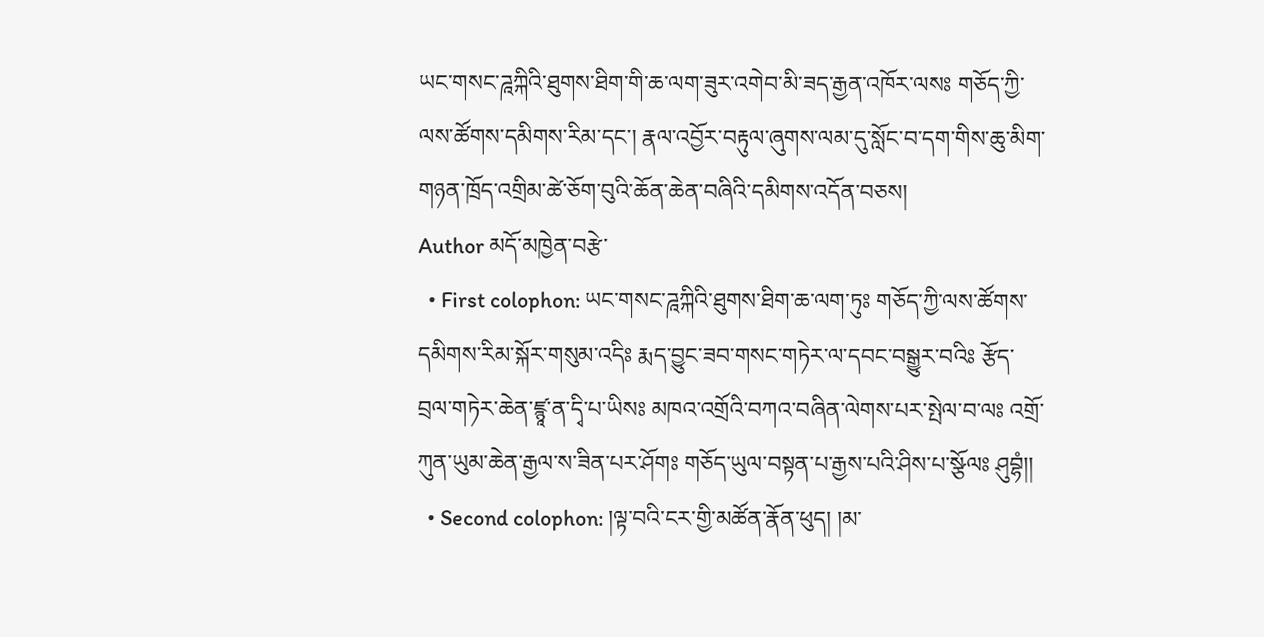ཡང་གསང་ཌཱཀྐིའི་ཐུགས་ཐིག་གི་ཆ་ལག་ཟུར་འགེབ་མི་ཟད་རྒྱན་འཁོར་ལསཿ གཅོད་ཀྱི་ལས་ཚོགས་དམིགས་རིམ་དང་། རྣལ་འབྱོར་བརྟུལ་ཞུགས་ལམ་དུ་སློང་བ་དག་གིས་ཆུ་མིག་གཉན་ཁྲོད་འགྲིམ་ཚེ་ཅོག་བུའི་ཆོན་ཆེན་བཞིའི་དམིགས་འདོན་བཅས།
Author མདོ་མཁྱེན་བརྩེ་
  • First colophon: ཡང་གསང་ཌཱཀྐིའི་ཐུགས་ཐིག་ཆ་ལག་ཏུཿ གཅོད་ཀྱི་ལས་ཚོགས་དམིགས་རིམ་སྐོར་གསུམ་འདིཿ རྨད་བྱུང་ཟབ་གསང་གཏེར་ལ་དབང་བསྒྱུར་བའིཿ རྩོད་བྲལ་གཏེར་ཆེན་ཛྙཱ་ན་དྭི་པ་ཡིསཿ མཁའ་འགྲོའི་བཀའ་བཞིན་ལེགས་པར་སྤེལ་བ་ལཿ འགྲོ་ཀུན་ཡུམ་ཆེན་རྒྱལ་ས་ཟིན་པར་ཤོགཿ གཅོད་ཡུལ་བསྟན་པ་རྒྱས་པའི་ཤིས་པ་སྩོལཿ ཤུབྷཾ།།
  • Second colophon: །ལྟ་བའི་ངར་གྱི་མཚོན་རྣོན་ཕུད། །མ་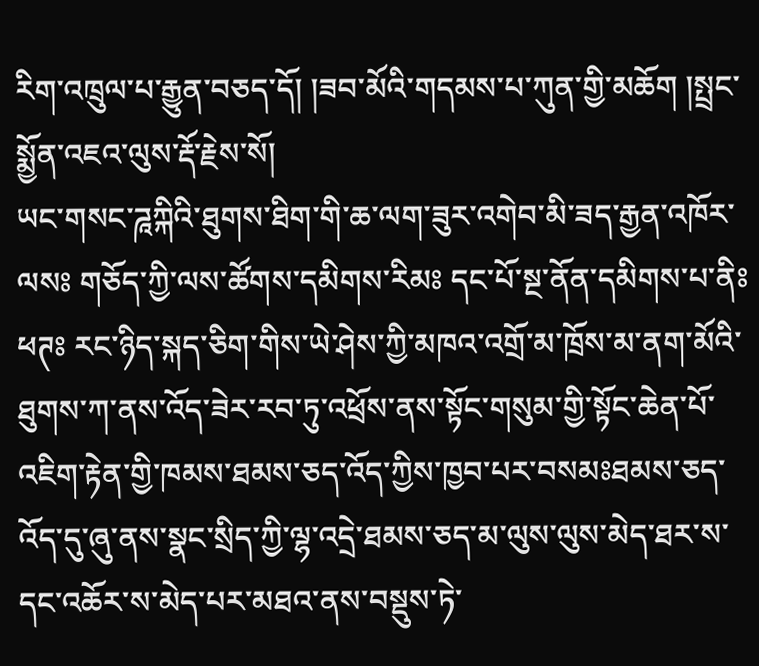རིག་འཁྲུལ་པ་རྒྱུན་བཅད་དོ། །ཟབ་མོའི་གདམས་པ་ཀུན་གྱི་མཆོག །སྤྲང་སྨྱོན་འཇའ་ལུས་རྡོ་རྗེས་སོ།
ཡང་གསང་ཌཱཀྐིའི་ཐུགས་ཐིག་གི་ཆ་ལག་ཟུར་འགེབ་མི་ཟད་རྒྱན་འཁོར་ལསཿ གཅོད་ཀྱི་ལས་ཚོགས་དམིགས་རིམཿ དང་པོ་སྔ་ནོན་དམིགས་པ་ནིཿ ཕཊཿ རང་ཉིད་སྐད་ཅིག་གིས་ཡེ་ཤེས་ཀྱི་མཁའ་འགྲོ་མ་ཁྲོས་མ་ནག་མོའི་ཐུགས་ཀ་ནས་འོད་ཟེར་རབ་ཏུ་འཕྲོས་ནས་སྟོང་གསུམ་གྱི་སྟོང་ཆེན་པོ་འཇིག་རྟེན་གྱི་ཁམས་ཐམས་ཅད་འོད་ཀྱིས་ཁྱབ་པར་བསམཿཐམས་ཅད་འོད་དུ་ཞུ་ནས་སྣང་སྲིད་ཀྱི་ལྷ་འདྲེ་ཐམས་ཅད་མ་ལུས་ལུས་མེད་ཐར་ས་དང་འཆོར་ས་མེད་པར་མཐའ་ནས་བསྡུས་ཏེ་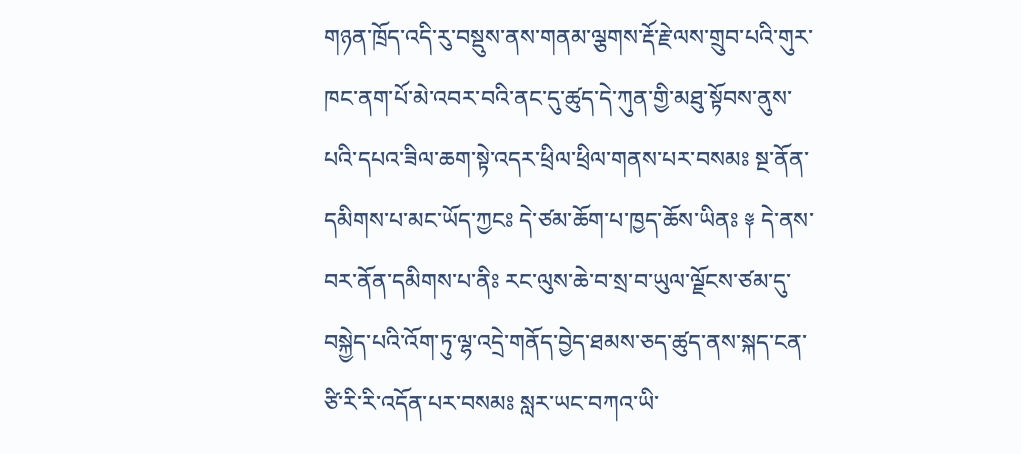གཉན་ཁྲོད་འདི་རུ་བསྡུས་ནས་གནམ་ལྕགས་རྡོ་རྗེ་ལས་གྲུབ་པའི་གུར་ཁང་ནག་པོ་མེ་འབར་བའི་ནང་དུ་ཚུད་དེ་ཀུན་གྱི་མཐུ་སྟོབས་ནུས་པའི་དཔའ་ཟིལ་ཆག་སྟེ་འདར་ཕྲིལ་ཕྲིལ་གནས་པར་བསམཿ སྔ་ནོན་དམིགས་པ་མང་ཡོད་ཀྱངཿ དེ་ཙམ་ཆོག་པ་ཁྱད་ཆོས་ཡིནཿ ༈ དེ་ནས་བར་ནོན་དམིགས་པ་ནིཿ རང་ལུས་ཆེ་བ་སྲ་བ་ཡུལ་ལྗོངས་ཙམ་དུ་བསྐྱེད་པའི་འོག་ཏུ་ལྷ་འདྲེ་གནོད་བྱེད་ཐམས་ཅད་ཚུད་ནས་སྐད་ངན་ཙི་རི་རི་འདོན་པར་བསམཿ སླར་ཡང་བཀའ་ཡི་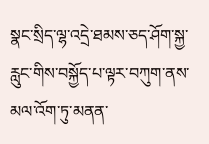སྣང་སྲིད་ལྷ་འདྲེ་ཐམས་ཅད་ཤོག་སྐྱ་རླུང་གིས་བསྐྱོད་པ་ལྟར་བཀུག་ནས་མལ་འོག་ཏུ་མནན་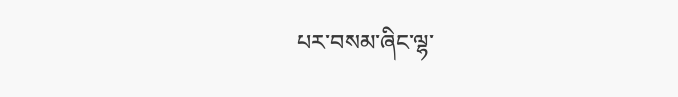པར་བསམ་ཞིང་ལྷ་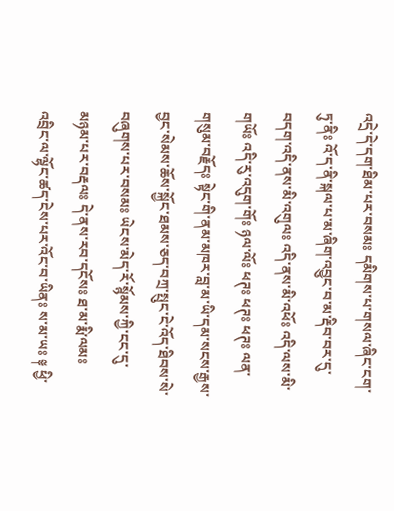འདྲེ་དེ་དག་ཐིམ་པར་བསམཿ དམིགས་པ་གསལ་ཞིང་ངག་ཏུ་ནིཿ འོ་ད་ནི་སྐལ་པ་མ་ཞིག་འབྱུང་བ་མ་རྡིབ་བར་དུ་བདག་འདི་ནས་མི་འགུལཿ འདི་ནས་མི་འཕོཿ འདི་ལས་མི་གཡོཿ འདི་རུ་འདུག་གོཿ ཉལ་ལོཿ ཕཊཿ ཕཊཿ ཕཊཿ ལན་གསུམ་བརྗོདཿ སྟེང་གི་ནམ་མཁར་བླ་མ་ཡི་དམ་སངས་རྒྱས་བྱང་སེམས་ཆོས་སྐྱོང་ཐམས་ཅད་བཀྲ་སྤུང་ངེ་འོད་ཐིབས་སེ་བཞུགས་པར་བསམཿ ཡེངས་མེད་རོ་སྙོམས་ཀྱི་ངང་དུ་མཉམ་པར་བརྡལཿ དེ་ནས་རབ་དངོསཿ ཐ་མ་རྨི་ལམཿ འབྲིང་ལ་ལྷོང་ཚད་ངེས་པར་འོང་བ་ཡིནཿ ས་མ་ཡཿ ༈ ཕྱི་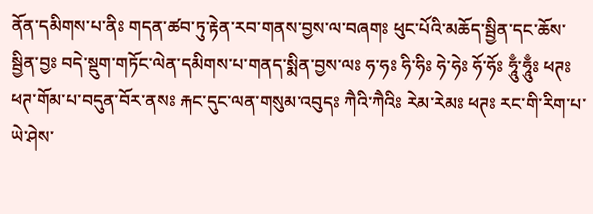ནོན་དམིགས་པ་ནིཿ གདན་ཚབ་ཏུ་རྟེན་རབ་གནས་བྱས་ལ་བཞགཿ ཕུང་པོའི་མཆོད་སྦྱིན་དང་ཆོས་སྦྱིན་བྱཿ བདེ་སྡུག་གཏོང་ལེན་དམིགས་པ་གནད་སྨིན་བྱས་ལཿ ཧ་ཧཿ ཧི་ཧིཿ ཧེ་ཧེཿ ཧོ་ཧོཿ ཧཱུྃ་ཧཱུྃཿ ཕཊཿ ཕཊ་གོམ་པ་བདུན་བོར་ནསཿ རྐང་དུང་ལན་གསུམ་འབུདཿ ཀཻའི་ཀཻའིཿ རེམ་རེམཿ ཕཊཿ རང་གི་རིག་པ་ཡེ་ཤེས་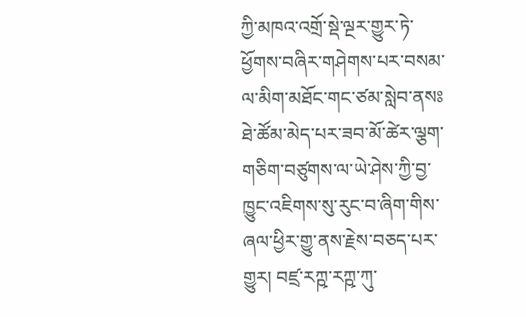ཀྱི་མཁའ་འགྲོ་སྡེ་ལྔར་གྱུར་ཏེ་ཕྱོགས་བཞིར་གཤེགས་པར་བསམ་ལ་མིག་མཐོང་གང་ཙམ་སླེབ་ནསཿ ཐེ་ཚོམ་མེད་པར་ཟབ་མོ་ཚེར་ལྕག་གཅིག་བཙུགས་ལ་ཡེ་ཤེས་ཀྱི་བྱ་ཁྱུང་འཇིགས་སུ་རུང་བ་ཞིག་གིས་ཞལ་ཕྱིར་གྱུ་ནས་རྗེས་བཅད་པར་གྱུར། བཛྲ་རཀྵ་རཀྵ་ཀུ་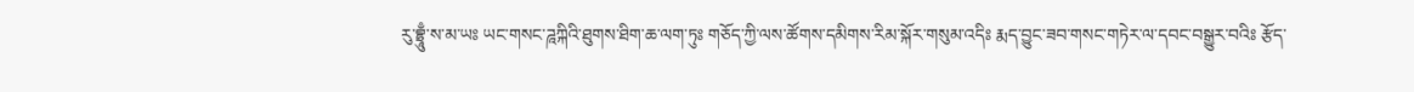རུ་བྷྲཱུྃ་ས་མ་ཡཿ ཡང་གསང་ཌཱཀྐིའི་ཐུགས་ཐིག་ཆ་ལག་ཏུཿ གཅོད་ཀྱི་ལས་ཚོགས་དམིགས་རིམ་སྐོར་གསུམ་འདིཿ རྨད་བྱུང་ཟབ་གསང་གཏེར་ལ་དབང་བསྒྱུར་བའིཿ རྩོད་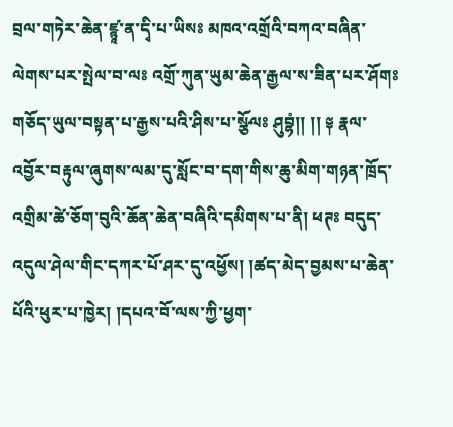བྲལ་གཏེར་ཆེན་ཛྙཱ་ན་དྭི་པ་ཡིསཿ མཁའ་འགྲོའི་བཀའ་བཞིན་ལེགས་པར་སྤེལ་བ་ལཿ འགྲོ་ཀུན་ཡུམ་ཆེན་རྒྱལ་ས་ཟིན་པར་ཤོགཿ གཅོད་ཡུལ་བསྟན་པ་རྒྱས་པའི་ཤིས་པ་སྩོལཿ ཤུབྷཾ།། །། ༈ རྣལ་འབྱོར་བརྟུལ་ཞུགས་ལམ་དུ་སློང་བ་དག་གིས་ཆུ་མིག་གཉན་ཁྲོད་འགྲིམ་ཚེ་ཅོག་བུའི་ཆོན་ཆེན་བཞིའི་དམིགས་པ་ནི། ཕཊཿ བདུད་འདུལ་ཤེལ་གིང་དཀར་པོ་ཤར་དུ་འཕྱོས། །ཚད་མེད་བྱམས་པ་ཆེན་པོའི་ཕུར་པ་ཁྱེར། །དཔའ་བོ་ལས་ཀྱི་ཕྱག་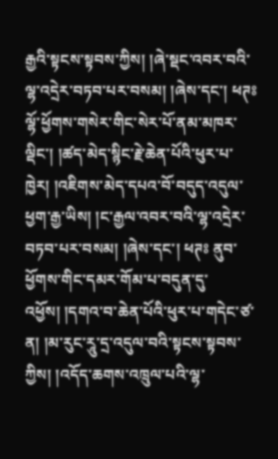རྒྱའི་སྟངས་སྟབས་ཀྱིས། །ཞེ་སྡང་འབར་བའི་ལྷ་འདྲེར་བཏབ་པར་བསམ། །ཞེས་དང་། ཕཊཿ ལྷོ་ཕྱོགས་གསེར་གིང་སེར་པོ་ནམ་མཁར་ལྡིང་། །ཚད་མེད་སྙིང་རྗེ་ཆེན་པོའི་ཕུར་པ་ཁྱེར། །འཇིགས་མེད་དཔའ་བོ་བདུད་འདུལ་ཕྱག་རྒྱ་ཡིས། །ང་རྒྱལ་འབར་བའི་ལྷ་འདྲེར་བཏབ་པར་བསམ། །ཞེས་དང་། ཕཊཿ ནུབ་ཕྱོགས་གིང་དམར་གོམ་པ་བདུན་དུ་འཕྱོས། །དགའ་བ་ཆེན་པོའི་ཕུར་པ་གདེང་ཙ་ན། །མ་རུང་རཱུ་དྲ་འདུལ་བའི་སྟངས་སྟབས་ཀྱིས། །འདོད་ཆགས་འཁྲུལ་པའི་ལྷ་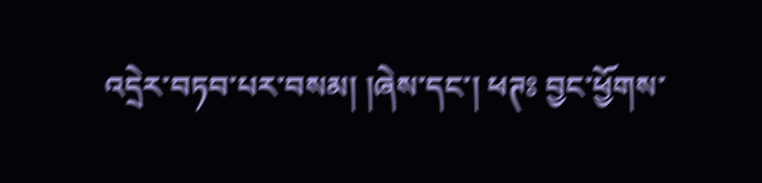འདྲེར་བཏབ་པར་བསམ། །ཞེས་དང་། ཕཊཿ བྱང་ཕྱོགས་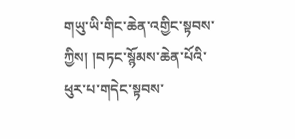གཡུ་ཡི་གིང་ཆེན་འགྱིང་སྟབས་ཀྱིས། །བཏང་སྙོམས་ཆེན་པོའི་ཕུར་པ་གདེང་སྟབས་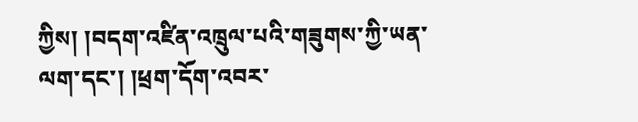ཀྱིས། །བདག་འཛིན་འཁྲུལ་པའི་གཟུགས་ཀྱི་ཡན་ལག་དང་། །ཕྲག་དོག་འབར་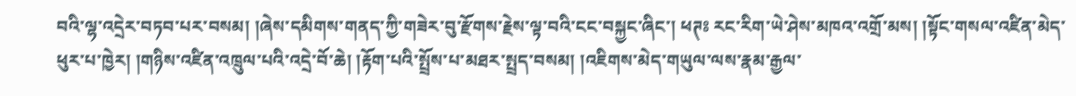བའི་ལྷ་འདྲེར་བཏབ་པར་བསམ། །ཞེས་དམིགས་གནད་ཀྱི་གཟེར་བུ་རྫོགས་རྗེས་ལྟ་བའི་ངང་བསྐྱང་ཞིང་། ཕཊཿ རང་རིག་ཡེ་ཤེས་མཁའ་འགྲོ་མས། །སྟོང་གསལ་འཛིན་མེད་ཕུར་པ་ཁྱེར། །གཉིས་འཛིན་འཁྲུལ་པའི་འདྲེ་བོ་ཆེ། །རྟོག་པའི་སྤྲོས་པ་མཐར་སྤྲད་བསམ། །འཇིགས་མེད་གཡུལ་ལས་རྣམ་རྒྱལ་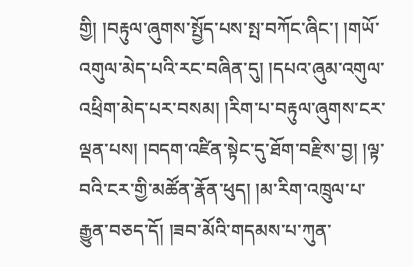གྱི། །བརྟུལ་ཞུགས་སྤྱོད་པས་སྤ་བཀོང་ཞིང་། །གཡོ་འགུལ་མེད་པའི་རང་བཞིན་དུ། །དཔའ་ཞུམ་འགུལ་འཕྲིག་མེད་པར་བསམ། །རིག་པ་བརྟུལ་ཞུགས་ངར་ལྡན་པས། །བདག་འཛིན་སྟེང་དུ་ཐོག་བརྫིས་བྱ། །ལྟ་བའི་ངར་གྱི་མཚོན་རྣོན་ཕུད། །མ་རིག་འཁྲུལ་པ་རྒྱུན་བཅད་དོ། །ཟབ་མོའི་གདམས་པ་ཀུན་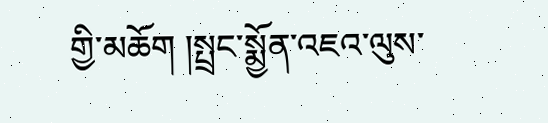གྱི་མཆོག །སྤྲང་སྨྱོན་འཇའ་ལུས་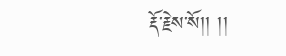རྡོ་རྗེས་སོ།། །།